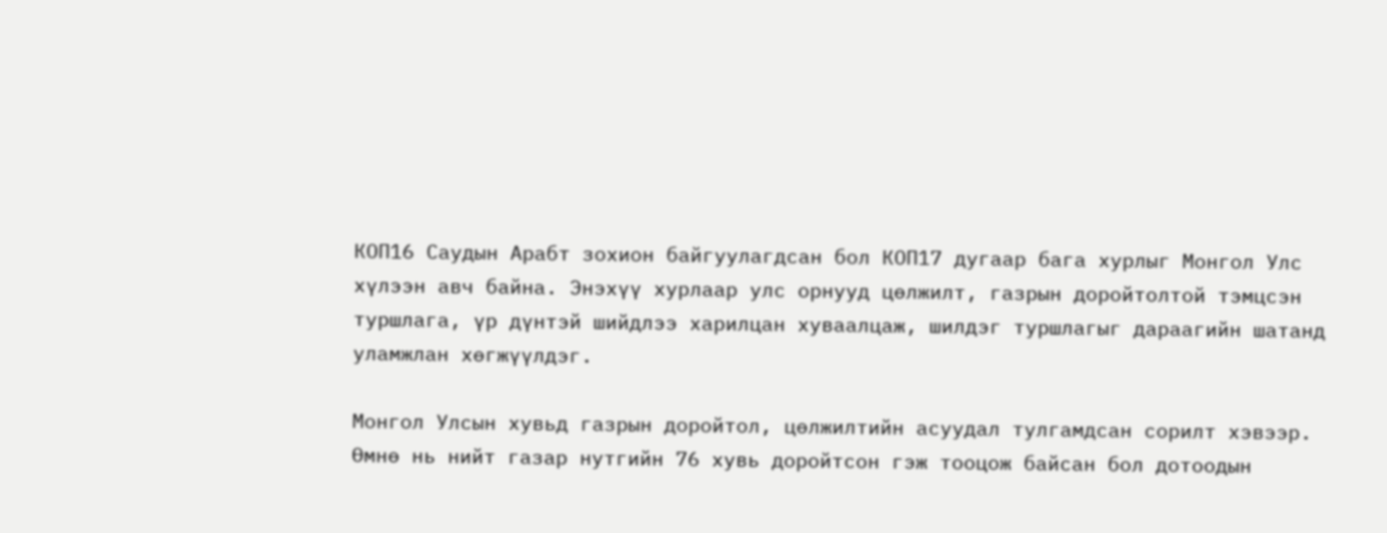КОП16 Саудын Арабт зохион байгуулагдсан бол КОП17 дугаар бага хурлыг Монгол Улс хүлээн авч байна. Энэхүү хурлаар улс орнууд цөлжилт, газрын доройтолтой тэмцсэн туршлага, үр дүнтэй шийдлээ харилцан хуваалцаж, шилдэг туршлагыг дараагийн шатанд уламжлан хөгжүүлдэг.

Монгол Улсын хувьд газрын доройтол, цөлжилтийн асуудал тулгамдсан сорилт хэвээр. Өмнө нь нийт газар нутгийн 76 хувь доройтсон гэж тооцож байсан бол дотоодын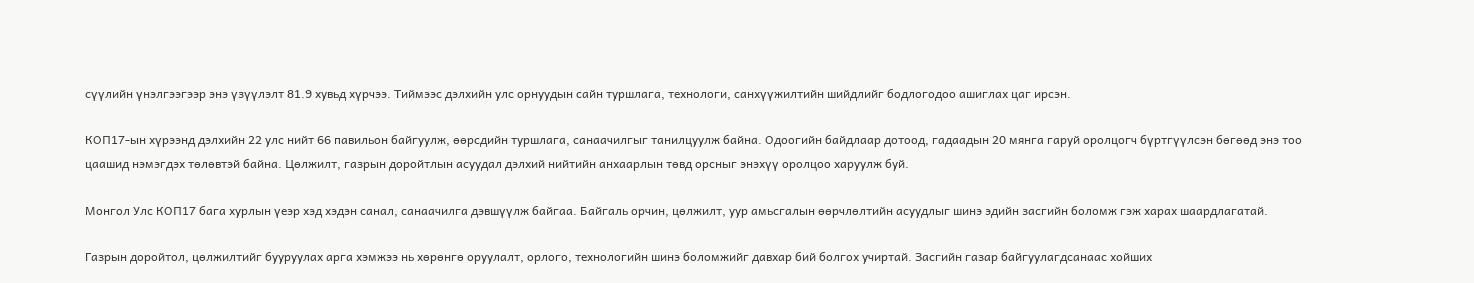сүүлийн үнэлгээгээр энэ үзүүлэлт 81.9 хувьд хүрчээ. Тиймээс дэлхийн улс орнуудын сайн туршлага, технологи, санхүүжилтийн шийдлийг бодлогодоо ашиглах цаг ирсэн.

КОП17-ын хүрээнд дэлхийн 22 улс нийт 66 павильон байгуулж, өөрсдийн туршлага, санаачилгыг танилцуулж байна. Одоогийн байдлаар дотоод, гадаадын 20 мянга гаруй оролцогч бүртгүүлсэн бөгөөд энэ тоо цаашид нэмэгдэх төлөвтэй байна. Цөлжилт, газрын доройтлын асуудал дэлхий нийтийн анхаарлын төвд орсныг энэхүү оролцоо харуулж буй.

Монгол Улс КОП17 бага хурлын үеэр хэд хэдэн санал, санаачилга дэвшүүлж байгаа. Байгаль орчин, цөлжилт, уур амьсгалын өөрчлөлтийн асуудлыг шинэ эдийн засгийн боломж гэж харах шаардлагатай.

Газрын доройтол, цөлжилтийг бууруулах арга хэмжээ нь хөрөнгө оруулалт, орлого, технологийн шинэ боломжийг давхар бий болгох учиртай. Засгийн газар байгуулагдсанаас хойших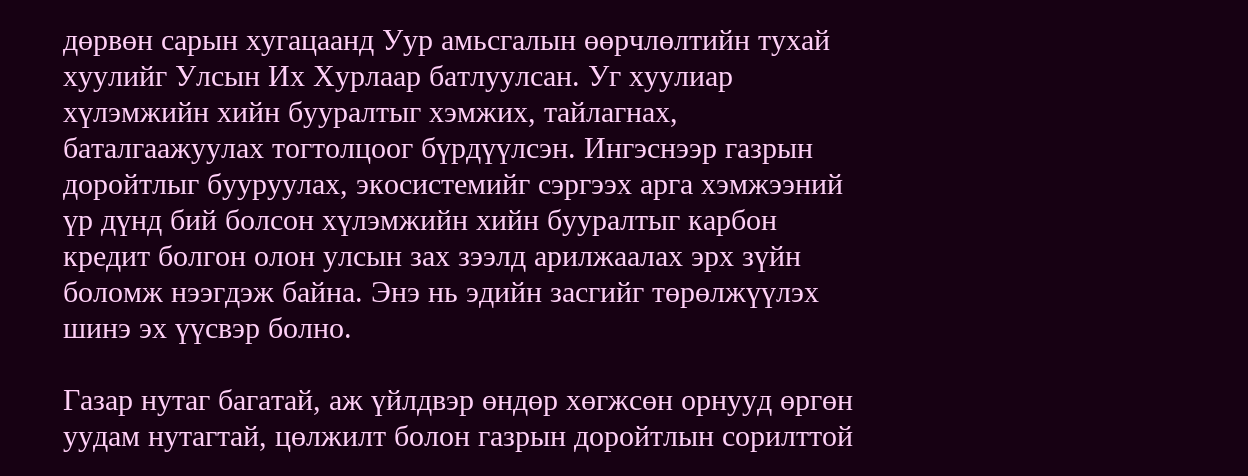дөрвөн сарын хугацаанд Уур амьсгалын өөрчлөлтийн тухай хуулийг Улсын Их Хурлаар батлуулсан. Уг хуулиар хүлэмжийн хийн бууралтыг хэмжих, тайлагнах, баталгаажуулах тогтолцоог бүрдүүлсэн. Ингэснээр газрын доройтлыг бууруулах, экосистемийг сэргээх арга хэмжээний үр дүнд бий болсон хүлэмжийн хийн бууралтыг карбон кредит болгон олон улсын зах зээлд арилжаалах эрх зүйн боломж нээгдэж байна. Энэ нь эдийн засгийг төрөлжүүлэх шинэ эх үүсвэр болно.

Газар нутаг багатай, аж үйлдвэр өндөр хөгжсөн орнууд өргөн уудам нутагтай, цөлжилт болон газрын доройтлын сорилттой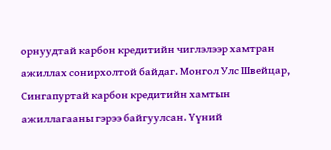орнуудтай карбон кредитийн чиглэлээр хамтран ажиллах сонирхолтой байдаг. Монгол Улс Швейцар, Сингапуртай карбон кредитийн хамтын ажиллагааны гэрээ байгуулсан. Үүний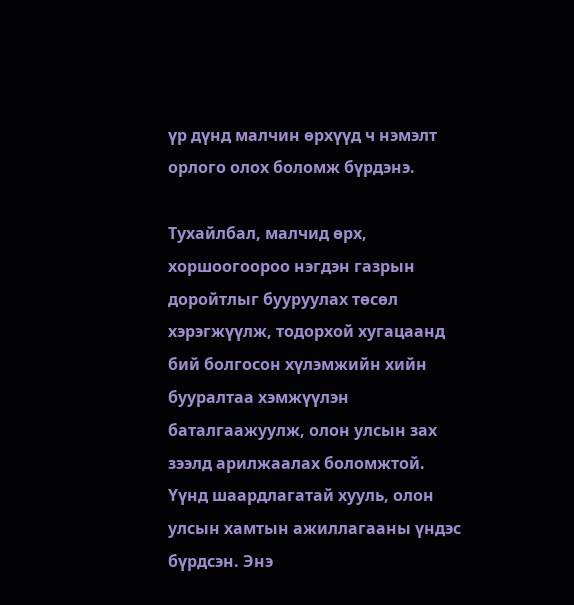үр дүнд малчин өрхүүд ч нэмэлт орлого олох боломж бүрдэнэ.

Тухайлбал, малчид өрх, хоршоогоороо нэгдэн газрын доройтлыг бууруулах төсөл хэрэгжүүлж, тодорхой хугацаанд бий болгосон хүлэмжийн хийн бууралтаа хэмжүүлэн баталгаажуулж, олон улсын зах зээлд арилжаалах боломжтой. Үүнд шаардлагатай хууль, олон улсын хамтын ажиллагааны үндэс бүрдсэн. Энэ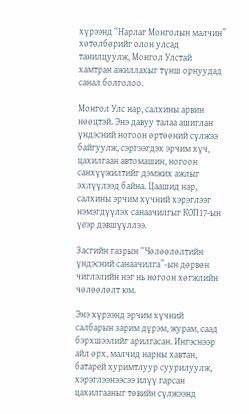хүрээнд “Нарлаг Монголын малчин” хөтөлбөрийг олон улсад танилцуулж, Монгол Улстай хамтран ажиллахыг түнш орнуудад санал болголоо.

Монгол Улс нар, салхины арвин нөөцтэй. Энэ давуу талаа ашиглан үндэсний ногоон өртөөний сүлжээ байгуулж, сэргээгдэх эрчим хүч, цахилгаан автомашин, ногоон санхүүжилтийг дэмжих ажлыг эхлүүлээд байна. Цаашид нар, салхины эрчим хүчний хэрэглээг нэмэгдүүлэх санаачилгыг КОП17-ын үеэр дэвшүүллээ.

Засгийн газрын “Чөлөөлөлтийн үндэсний санаачилга”-ын дөрвөн чиглэлийн нэг нь ногоон хөгжлийн чөлөөлөлт юм.

Энэ хүрээнд эрчим хүчний салбарын зарим дүрэм, журам, саад бэрхшээлийг арилгасан. Ингэснээр айл өрх, малчид нарны хавтан, батарей хуримтлуур суурилуулж, хэрэглээнээсээ илүү гарсан цахилгааныг төвийн сүлжээнд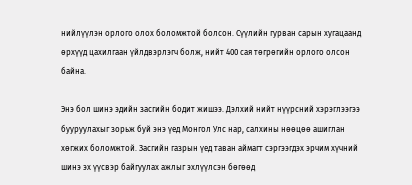нийлүүлэн орлого олох боломжтой болсон. Сүүлийн гурван сарын хугацаанд өрхүүд цахилгаан үйлдвэрлэгч болж, нийт 400 сая төгрөгийн орлого олсон байна.

Энэ бол шинэ эдийн засгийн бодит жишээ. Дэлхий нийт нүүрсний хэрэглээгээ бууруулахыг зорьж буй энэ үед Монгол Улс нар, салхины нөөцөө ашиглан хөгжих боломжтой. Засгийн газрын үед таван аймагт сэргээгдэх эрчим хүчний шинэ эх үүсвэр байгуулах ажлыг эхлүүлсэн бөгөөд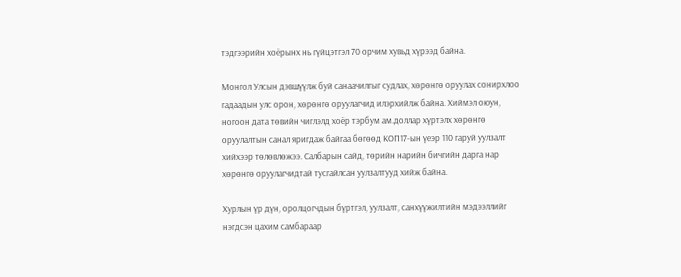тэдгээрийн хоёрынх нь гүйцэтгэл 70 орчим хувьд хүрээд байна.

Монгол Улсын дэвшүүлж буй санаачилгыг судлах, хөрөнгө оруулах сонирхлоо гадаадын улс орон, хөрөнгө оруулагчид илэрхийлж байна. Хиймэл оюун, ногоон дата төвийн чиглэлд хоёр тэрбум ам.доллар хүртэлх хөрөнгө оруулалтын санал яригдаж байгаа бөгөөд КОП17-ын үеэр 110 гаруй уулзалт хийхээр төлөвлөжээ. Салбарын сайд, төрийн нарийн бичгийн дарга нар хөрөнгө оруулагчидтай тусгайлсан уулзалтууд хийж байна.

Хурлын үр дүн, оролцогчдын бүртгэл, уулзалт, санхүүжилтийн мэдээллийг нэгдсэн цахим самбараар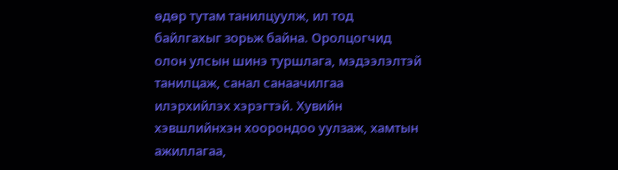өдөр тутам танилцуулж, ил тод байлгахыг зорьж байна. Оролцогчид олон улсын шинэ туршлага, мэдээлэлтэй танилцаж, санал санаачилгаа илэрхийлэх хэрэгтэй. Хувийн хэвшлийнхэн хоорондоо уулзаж, хамтын ажиллагаа,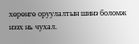хөрөнгө оруулалтын шинэ боломж нээх нь чухал.